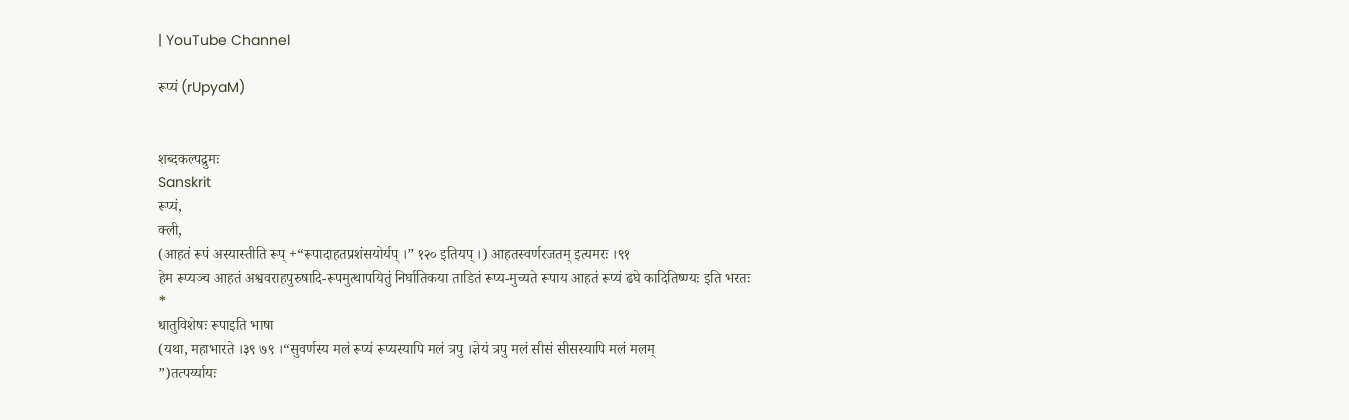| YouTube Channel

रूप्यं (rUpyaM)


शब्दकल्पद्रुमः
Sanskrit
रूप्यं,
क्ली,
(आहतं रूपं अस्यास्तीति रूप् +“रूपादाहतप्रशंसयोर्यप् ।” १२० इतियप् ।) आहतस्वर्णरजतम् इत्यमरः ।९१
हेम रूप्यञ्च आहतं अश्ववराहपुरुषादि-रूपमुत्थापयितुं निर्घातिकया ताडितं रूप्य-मुच्यते रूपाय आहतं रूप्यं ढघे कादितिष्ण्यः इति भरतः
*
धातुविशेषः रूपाइति भाषा
(यथा, महाभारते ।३९ ७९ ।“सुवर्णस्य मलं रूप्यं रूप्यस्यापि मलं त्रपु ।ज्ञेयं त्रपु मलं सीसं सीसस्यापि मलं मलम्
”)तत्पर्य्यायः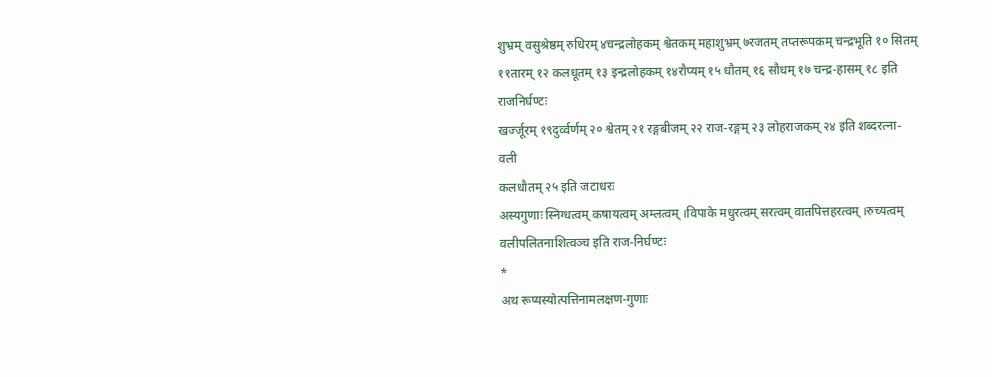शुभ्रम् वसुश्रेष्ठम् रुधिरम् ४चन्द्रलोहकम् श्वेतकम् महाशुभ्रम् ७रजतम् तप्तरूपकम् चन्द्रभूति १० सितम् ११तारम् १२ कलधूतम् १३ इन्द्रलोहकम् १४रौप्यम् १५ धौतम् १६ सौधम् १७ चन्द्र-हासम् १८ इति राजनिर्घण्टः
खर्ज्जूरम् १९दुर्व्वर्णम् २० श्वेतम् २१ रङ्गबीजम् २२ राज-रङ्गम् २३ लोहराजकम् २४ इति शब्दरत्ना-वली
कलधौतम् २५ इति जटाधरः
अस्यगुणाः स्निग्धत्वम् कषायत्वम् अम्लत्वम् ।विपाके मधुरत्वम् सरत्वम् वातपित्तहरत्वम् ।रुच्यत्वम् वलीपलितनाशित्वञ्च इति राज-निर्घण्टः
*
अथ रूप्यस्योत्पत्तिनामलक्षण-गुणाः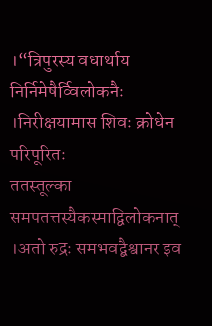।“त्रिपुरस्य वधार्थाय निर्निमेषैर्व्विलोकनैः ।निरीक्षयामास शिवः क्रोधेन परिपूरितः
ततस्तूल्का समपतत्तस्यैकस्माद्विलोकनात् ।अतो रुद्रः समभवद्बैश्वानर इव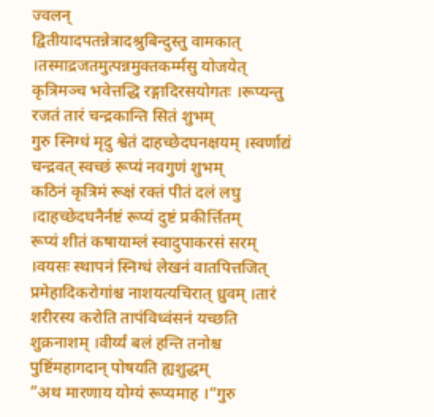ज्वलन्
द्वितीयादपतन्नेत्रादश्रुबिन्दुस्तु वामकात् ।तस्माद्रजतमुत्पन्नमुक्तकर्म्मसु योजयेत्
कृत्रिमञ्च भवेत्तद्धि रङ्गादिरसयोगतः ।रूप्यन्तु रजतं तारं चन्द्रकान्ति सितं शुभम्
गुरु स्निग्धं मृदु श्वेतं दाहच्छेदघनक्षयम् ।स्वर्णाद्यं चन्द्रवत् स्वच्छं रूप्यं नवगुणं शुभम्
कठिनं कृत्रिमं रूक्षं रक्तं पीतं दलं लघु ।दाहच्छेदघनैर्नष्टं रूप्यं दुष्टं प्रकीर्त्तितम्
रूप्यं शीतं कषायाम्लं स्वादुपाकरसं सरम् ।वयसः स्थापनं स्निग्धं लेखनं वातपित्तजित्
प्रमेहादिकरोगांश्च नाशयत्यचिरात् ध्रुवम् ।तारं शरीरस्य करोति तापंविध्वंसनं यच्छति शुक्रनाशम् ।वीर्य्यं बलं हन्ति तनोश्च पुष्टिंमहागदान् पोषयति ह्यशुद्धम्
”अथ मारणाय योग्यं रूप्यमाह ।“गुरु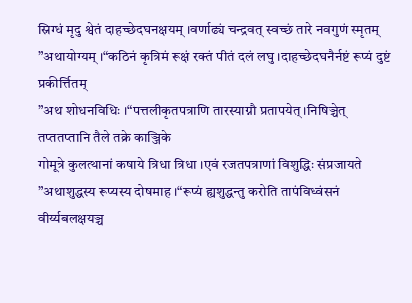स्निग्धं मृदु श्वेतं दाहच्छेदघनक्षयम् ।वर्णाढ्यं चन्द्रवत् स्वच्छं तारे नवगुणं स्मृतम्
”अथायोग्यम् ।“कठिनं कृत्रिमं रूक्षं रक्तं पीतं दलं लघु ।दाहच्छेदघनैर्नष्टं रूप्यं दुष्टं प्रकीर्त्तितम्
”अथ शोधनविधिः ।“पत्तलीकृतपत्राणि तारस्याग्नौ प्रतापयेत् ।निषिञ्चेत् तप्ततप्तानि तैले तक्रे काञ्जिके
गोमूत्रे कुलत्थानां कषाये त्रिधा त्रिधा ।एवं रजतपत्राणां विशुद्धिः संप्रजायते
”अथाशुद्धस्य रूप्यस्य दोषमाह ।“रूप्यं ह्यशुद्धन्तु करोति तापंविध्वंसनं वीर्य्यबलक्षयञ्च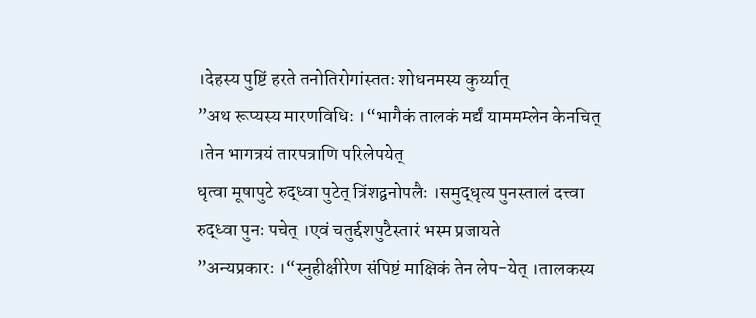।देहस्य पुष्टिं हरते तनोतिरोगांस्ततः शोधनमस्य कुर्य्यात्
”अथ रूप्यस्य मारणविधिः ।“भागैकं तालकं मर्द्यं याममम्लेन केनचित् ।तेन भागत्रयं तारपत्राणि परिलेपयेत्
धृत्वा मूषापुटे रुद्ध्वा पुटेत् त्रिंशद्वनोपलैः ।समुद्धृत्य पुनस्तालं दत्त्वा रुद्ध्वा पुनः पचेत् ।एवं चतुर्द्दशपुटैस्तारं भस्म प्रजायते
”अन्यप्रकारः ।“स्नुहीक्षीरेण संपिष्टं माक्षिकं तेन लेप-येत् ।तालकस्य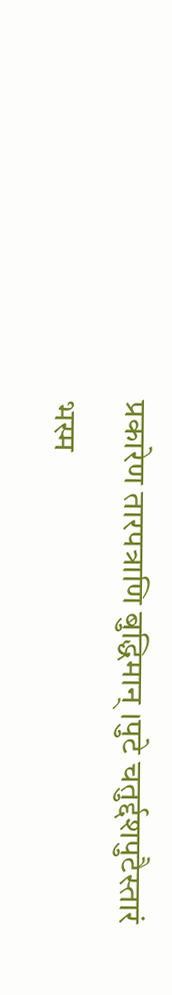प्रकारेण तारपत्राणि बुद्धिमान् ।पुटे चतुर्द्दशपुटैस्तारं भस्म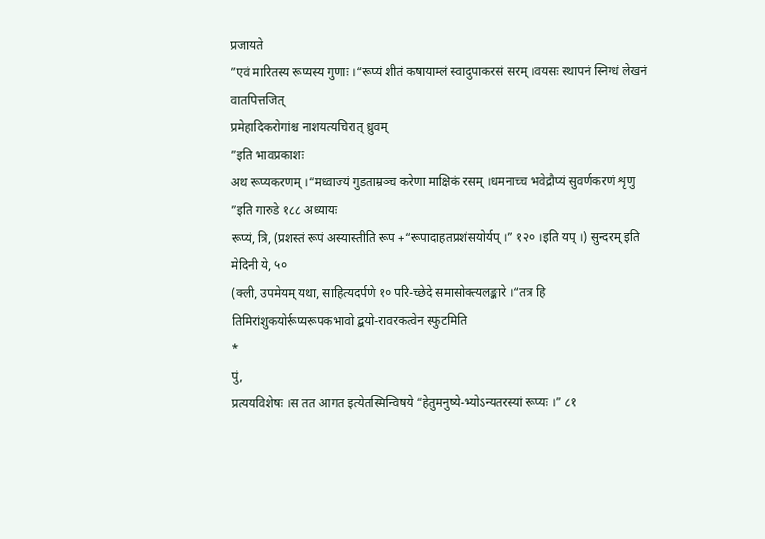प्रजायते
”एवं मारितस्य रूप्यस्य गुणाः ।“रूप्यं शीतं कषायाम्लं स्वादुपाकरसं सरम् ।वयसः स्थापनं स्निग्धं लेखनं वातपित्तजित्
प्रमेहादिकरोगांश्च नाशयत्यचिरात् ध्रुवम्
”इति भावप्रकाशः
अथ रूप्यकरणम् ।“मध्वाज्यं गुडताम्रञ्च करेणा माक्षिकं रसम् ।धमनाच्च भवेद्रौप्यं सुवर्णकरणं शृणु
”इति गारुडे १८८ अध्यायः
रूप्यं, त्रि, (प्रशस्तं रूपं अस्यास्तीति रूप +“रूपादाहतप्रशंसयोर्यप् ।” १२० ।इति यप् ।) सुन्दरम् इति मेदिनी ये, ५०
(क्ली, उपमेयम् यथा, साहित्यदर्पणे १० परि-च्छेदे समासोक्त्यलङ्कारे ।“तत्र हि तिमिरांशुकयोर्रूप्यरूपकभावो द्बयो-रावरकत्वेन स्फुटमिति
*
पुं,
प्रत्ययविशेषः ।स तत आगत इत्येतस्मिन्विषये “हेतुमनुष्ये-भ्योऽन्यतरस्यां रूप्यः ।” ८१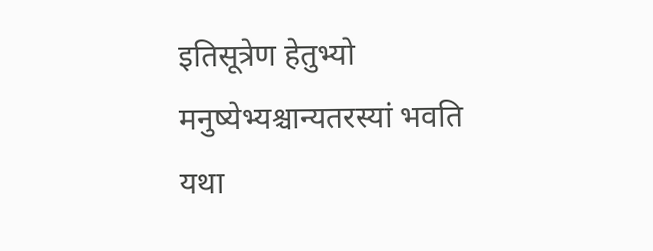इतिसूत्रेण हेतुभ्यो मनुष्येभ्यश्चान्यतरस्यां भवति
यथा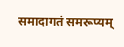समादागतं समरूप्यम्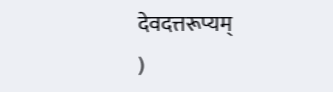देवदत्तरूप्यम्
)